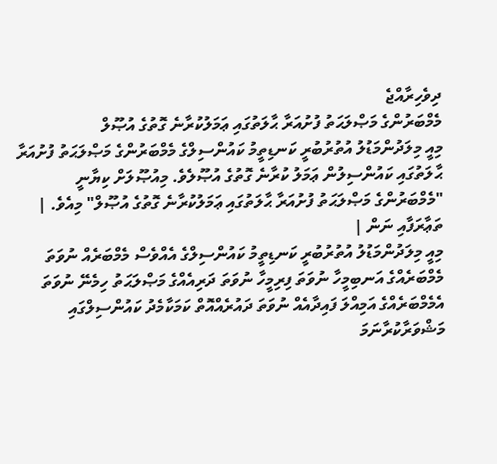ދިވެހިރާއްޖެ
މެމްބަރުންގެ މަޞްލަޙަތު ފުށުއަރާ ޙާލަތުގައި ޢަމަލުކުރާނެ ގޮތުގެ އުޞޫލް
މިއީ މިލަދުންމަޑުލު އުތުރުބުރީ ކަނޑިތީމު ކައުންސިލްގެ މެމްބަރުންގެ މަޞްލަޙަތު ފުށުއަރާ ޙާލަތުގައި ކައުންސިލުން ޢަމަލު ކުރާނެ ގޮތުގެ އުޞޫލެވެ. މިއުޞޫލަށް ކިޔާނީ "މެމްބަރުންގެ މަޞްލަޙަތު ފުށުއަރާ ޙާލަތުގައި ޢަމަލުކުރާނެ ގޮތުގެ އުޞޫލް" މިއެވެ. |
ތަޢާރަފާއި ނަން |
މިއީ މިލަދުންމަޑުލު އުތުރުބުރީ ކަނޑިތީމު ކައުންސިލްގެ އެއްވެސް މެމްބަރެއް ނުވަތަ މެމްބަރެއްގެ އަނބިމީހާ ނުވަތަ ފިރިމީހާ ނުވަތަ ދަރިއެއްގެ މަޞްލަޙަތު ހިމެނޭ ނުވަތަ އެމެމްބަރެއްގެ އަމިއްލަ ފައިދާއެއް ނުވަތަ ދައުރެއްއޮތް ކަމަކާމެދު ކައުންސިލްގައި މަޝްވަރާކުރާނަމަ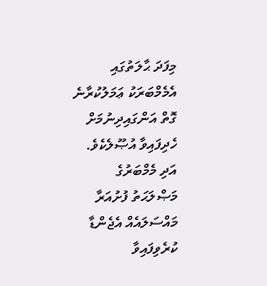މިފަދަ ޙާލަތުގައި އެމެމްބަރަކު ޢަމަލުކުރާނެ ގޮތް އަންގައިދިނުމަށް ހެދިފައިވާ އުޞޫލެކެވެ. އަދި މެމްބަރުގެ މަޞްލަޙަތު ފުށުއަރާ މައްސަލައެއް އެޖެންޑާ ކުރެވިފައިވާ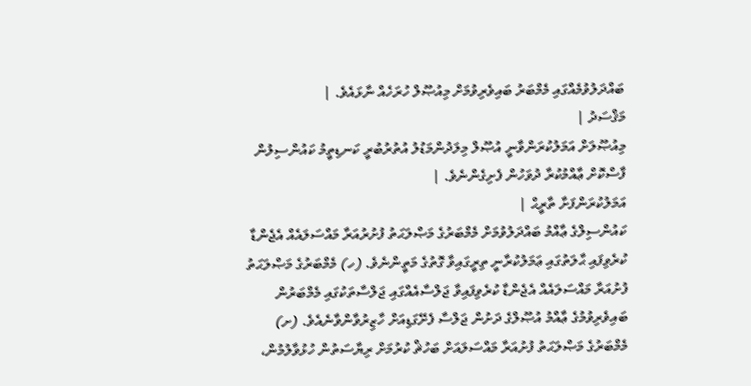ބައްދަލުވުމެއްގައި މެމްބަރު ބައިވެރިވުމަށް މިއުޞޫލް ހުރަހެއް ނާޅައެވެ. |
މަޤްސަދު |
މިއުޞޫލަށް އަމަލުކުރަންވާނީ އުޞޫލް މިލަދުންމަޑުލު އުތުރުބުރީ ކަނޑިތީމު ކައުންސިލުން ފާސްކޮށް ޢާއްމުކުރާ ދުވަހުން ފެށިގެންނެވެ. |
އަމަލުކުރަންފަށާ ތާރީޙް |
ކައުންސިލްގެ ޢާއްމު ބައްދަލުވުމަށް މެމްބަރުގެ މަޞްލަޙަތު ފުށުރުއަރާ މައްސަލައެއް އެޖެންޑާ ކުރެވިފައި ޙާލަތުގައި ޢަމަލުކުރާނީ ތިރީގައިވާ ގޮތުގެ މަތީންނެވެ. (ހ) މެމްބަރުގެ މަޞްލަޙަތު ފުށުއަރާ މައްސަލައެއް އެޖެންޑާ ކުރެވިފައިވާ ޖަލްސާއެއްގައި ޖަލްސާތަކުގައި މެމްބަރުން ބައިވެރިވުމުގެ ޢާއްމު އުޞޫލްގެ ދަށުން ޖަލްސާ ފެށޭގަޑިއަށް ހާޒިރުވާންވާނެއެވެ. (ށ) މެމްބަރުގެ މަޞްލަޙަތު ފުށުއަރާ މައްސަލައަށް ބަހުޘް ކުރުމަށް ރިޔާސަތުން ހުޅުވާލުމުން،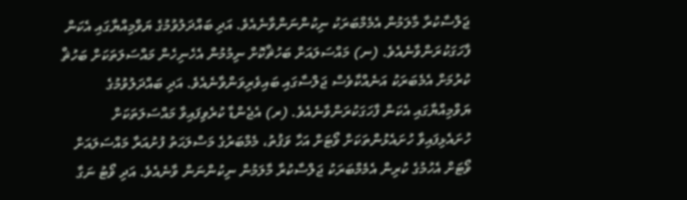ޖަލްސާކުރާ މާލަމުން އެމެމްބަރަކު ނިކުންނަންވާނެއެވެ. އަދި ބައްދަލުވުމުގެ ޔަވްމިއްޔާގައި އެކަން ފާހަގަކުރަންވާނެއެވެ. (ނ) މައްސަލައަށް ބަހުޘްކޮށް ނިމުމުން އެހެނިހެން މައްސަލަތަކަށް ބަހުޘް ކުރުމަށް އެމެބަރަކު އަނެއްކާވެސް ޖަލްސާގައި ބައިވެރިވަންވާނެއެވެ. އަދި ބައްދަލުވުމުގެ ޔަވްމިއްޔާގައި އެކަން ފާހަގަކުރަންވާނެއެވެ. (ރ) އެޖެންޑާ ކުރެވިފައިވާ މައްސަލަތަކަށް ހުށައެޅިފައިވާ ހުށައެޅުންތަކަށް ވޯޓަށް އަހާ ވަޤުތު، މެމްބަރުގެ މަސްލަޙަތު ފުށުއަރާ މައްސަލައަށް ވޯޓަށް އެހުމުގެ ކުރިން އެމެމްބަރަކު ޖަލްސާކުރާ މާލަމުން ނިކުންނަން ވާނެއެވެ. އަދި ވޯޓު ނަގާ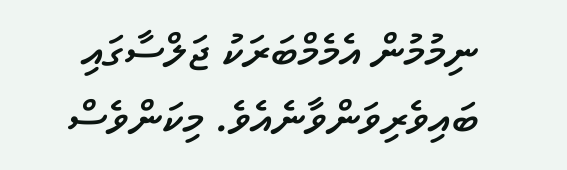ނިމުމުން އެމެމްބަރަކު ޖަލްސާގައި ބައިވެރިވަންވާނެއެވެ. މިކަންވެސް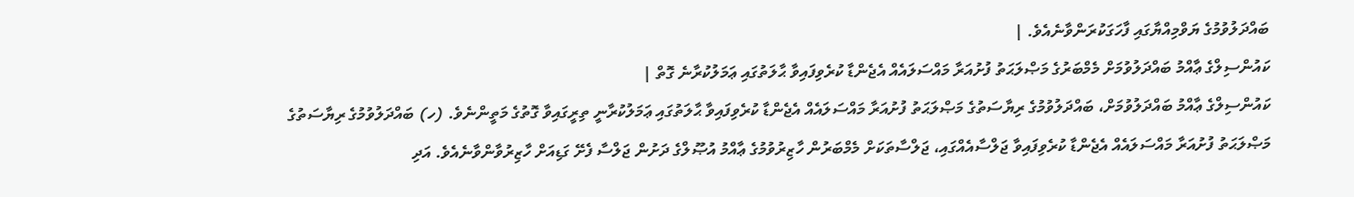ބައްދަލުވުމުގެ ޔަވްމިއްޔާގައި ފާހަގަކުރަންވާނެއެވެ. |
ކައުންސިލްގެ ޢާއްމު ބައްދަލުވުމަށް މެމްބަރުގެ މަޞްލަޙަތު ފުށުއަރާ މައްސަލައެއް އެޖެންޑާ ކުރެވިފައިވާ ޙާލަތުގައި ޢަމަލުކުރާނެ ގޮތް |
ކައުންސިލްގެ ޢާއްމު ބައްދަލުވުމަށް، ބައްދަލުވުމުގެ ރިޔާސަތުގެ މަޞްލަޙަތު ފުށުއަރާ މައްސަލައެއް އެޖެންޑާ ކުރެވިފައިވާ ޙާލަތުގައި ޢަމަލުކުރާނީ ތިރީގައިވާ ގޮތުގެ މަތީންނެވެ. (ހ) ބައްދަލުވުމުގެ ރިޔާސަތުގެ މަޞްލަޙަތު ފުށުއަރާ މައްސަލައެއް އެޖެންޑާ ކުރެވިފައިވާ ޖަލްސާއެއްގައި، ޖަލްސާތަކަށް މެމްބަރުން ހާޒިރުވުމުގެ ޢާއްމު އުޞޫލްގެ ދަށުން ޖަލްސާ ފެށޭ ގަޑިއަށް ހާޒިރުވާންވާނެއެވެ. އަދި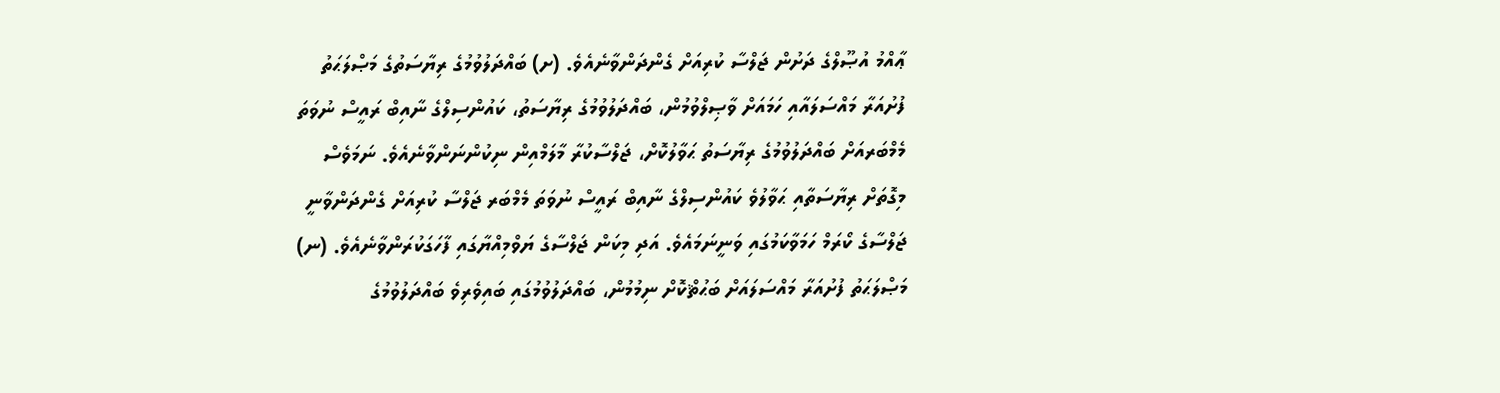ޢާއްމު އުޞޫލްގެ ދަށުން ޖަލްސާ ކުރިއަށް ގެންދަންވާނެއެވެ. (ށ) ބައްދަލުވުމުގެ ރިޔާސަތުގެ މަޞްލަޙަތު ފުށުއަރާ މައްސަލައާއި ހަމައަށް ވާޞިލްވުމުން، ބައްދަލުވުމުގެ ރިޔާސަތު، ކައުންސިލްގެ ނާއިބް ރައީސް ނުވަތަ މެމްބަރއަށް ބައްދަލުވުމުގެ ރިޔާސަތު ޙަވާލުކޮށް، ޖަލްސާކުރާ މާލަމްއިން ނިކުންނަންވާނެއެވެ. ނަމަވެސް މިގޮތަށް ރިޔާސަތާއި ޙަވާލުވެ ކައުންސިލްގެ ނާއިބް ރައީސް ނުވަތަ މެމްބަރ ޖަލްސާ ކުރިއަށް ގެންދަންވާނީ ޖަލްސާގެ ކޯރަމް ހަމަވާކަމުގައި ވަނީނަމައެވެ. އަދި މިކަން ޖަލްސާގެ ޔަވްމިއްޔާގައި ފާހަގަކުރަންވާނެއެވެ. (ނ) މަޞްލަޙަތު ފުށުއަރާ މައްސަލައަށް ބަޙުޘްކޮށް ނިމުމުން، ބައްދަލުވުމުގައި ބައިވެރިވެ ބައްދަލުވުމުގެ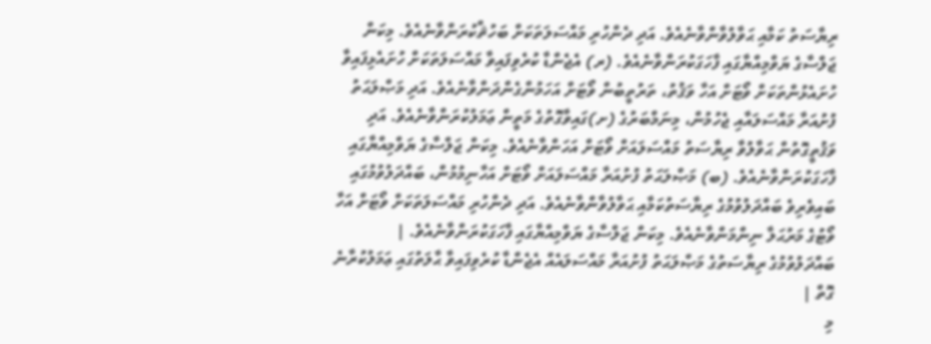ރިޔާސަތު ކަމާއި ޙަވާލުވާންވާނެއެވެ. އަދި ދެންހުރި މައްސަލަތަކަށް ބަހުޘްކުރަންވާނެއެވެ. މިކަން ޖަލްސާގެ ޔަވްމިއްޔާގައި ފާހަގަކުރަންވާނެއެވެ. (ރ) އެޖެންޑާ ކުރެވިފައިވާ މައްސަލަތަކަށް ހުށައެޅިފައިވާ ހުށައެޅުންތަކަށް ވޯޓަށް އަހާ ވަޤުތު، ތަރުތީބުން ވޯޓަށް އަހަމުންގެންދަންވާނެއެވެ. އަދި މަޞްލަޙަތު ފުށުއަރާ މައްސަލައާއި ޖެހުމުން، މިނަމްބަރުގެ (ށ)ގައިވާގޮތުގެ މަތީން ޢަމަލުކުރަންވާނެއެވެ. އަދި ވަޤުތީގޮތުން ޙަވާލުވާ ރިޔާސަތު މައްސަލައަށް ވޯޓަށް އަހަންވާނެއެވެ. މިކަން ޖަލްސާގެ ޔަވްމިއްޔާގައި ފާހަގަކުރަންވާނެއެވެ. (ބ) މަޞްލަޙަތު ފުށުއަރާ މައްސަލައަށް ވޯޓަށް އަހާނިމުމުން، ބައްދަލުވުމުގައި ބައިވެރިވެ ބައްދަލުވުމުގެ ރިޔާސަތުކަމާއި ޙަވާލުވާންވާނެއެވެ. އަދި ދެންހުރި މައްސަލަތަކަށް ވޯޓަށް އަހާ ވޯޓުގެ މަރުޙަލާ ނިންމަންވާނެއެވެ. މިކަން ޖަލްސާގެ ޔަވްމިއްޔާގައި ފާހަގަކުރަންވާނެއެވެ. |
ބައްދަލުވުމުގެ ރިޔާސަތުގެ މަޞްލަޙަތު ފުށުއަރާ މައްސަލައެއް އެޖެންޑާ ކުރެވިފައިވާ ޙާލަތުގައި ޢަމަލުކުރާނެ ގޮތް |
މި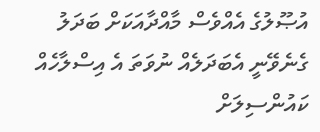އުޞޫލުގެ އެއްވެސް މާއްދާއަކަށް ބަދަލު ގެނެވޭނީ އެބަދަލެއް ނުވަތަ އެ އިސްލާހެއް ކައުންސިލަށް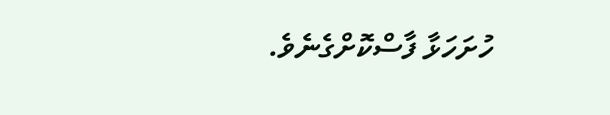ހުށަހަޅާ ފާސްކޮށްގެނެވެ.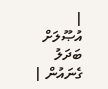|
އުޞޫލަށް ބަދަލު ގެނައުން |